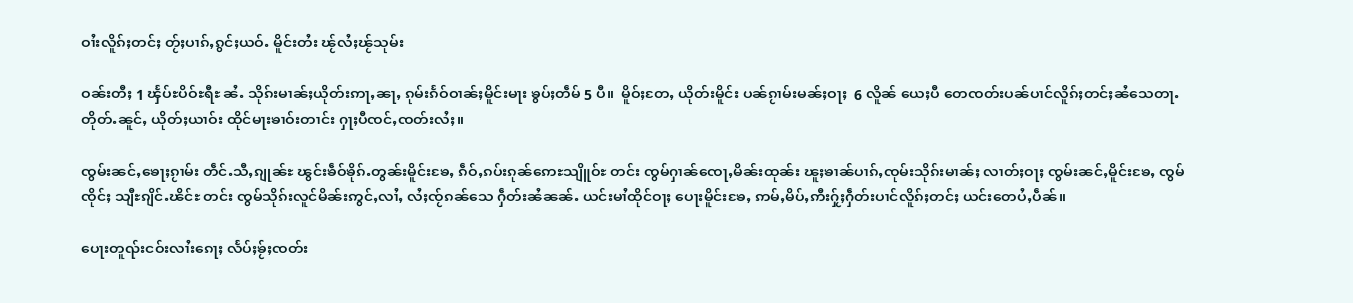ဝၢႆးလိူၵ်ႈတင်ႈ တႂ်ႈပၢၵ်ႇၵွင်ႈယဝ်ႉ မိူင်းတႆး ၽႂ်လႆႈၽႂ်သုမ်း

ဝၼ်းတီႈ 1 ၾႅပ်ႊပိဝ်ႊရီႊ ၼႆႉ သိုၵ်းမၢၼ်ႈယိုတ်းဢႃႇၼႃႇ ၵုမ်းၵႅဝ်ဝၢၼ်ႈမိူင်းမႃး ၶွပ်ႈတဵမ် 5 ပီ။  မိူဝ်ႈတႄႇ ယိုတ်းမိူင်း ပၼ်ၵႂၢမ်းမၼ်ႈဝႃႈ  6 လိူၼ် ယေႈပီ တေၸတ်းပၼ်ပၢင်လိူၵ်ႈတင်ႈၼႆသေတႃႉ တိုတ်ႉၼူင်ႇ ယိုတ်ႈယၢဝ်း ထိုင်မႃးၶၢဝ်းတၢင်း ႁႃႈပီၸင်ႇၸတ်းလႆႈ။

ၸွမ်းၼင်ႇၶေႃႈၵႂၢမ်း တဵင်ႉသီႇၵျုၼ်ႊ ၽွင်းၶဵဝ်ၶိုၵ်ႉတွၼ်းမိူင်းၶႄႇ ၵဵဝ်ႇၵပ်းၵုၼ်ဢေႊသျိူဝ်ႊ တင်း ၸွမ်ႁၢၼ်ၸေႃႇမိၼ်းထုၼ်း ၽူႈၶၢၼ်ပၢၵ်ႇၸုမ်းသိုၵ်းမၢၼ်ႈ လၢတ်ႈဝႃႈ ၸွမ်းၼင်ႇမိူင်းၶႄႇ ၸွမ်ၸိုင်ႈ သျီႊၵျိင်ႉၽိင်ႊ တင်း ၸွမ်သိုၵ်းလူင်မိၼ်းဢွင်ႇလၢႆႇ လႆႈၸႂ်ၵၼ်သေ ႁဵတ်းၼႆၼၼ်ႉ ယင်းမၢႆထိုင်ဝႃႈ ပေႃးမိူင်းၶႄႇ ဢမ်ႇမိပ်ႇဢီးႁႂ်ႈႁဵတ်းပၢင်လိူၵ်ႈတင်ႈ ယင်းတေပႆႇပဵၼ်။

ပေႃးတူၺ်းငဝ်းလၢႆးၵေႃႈ လႅပ်ႈၶႂ်ႈၸတ်း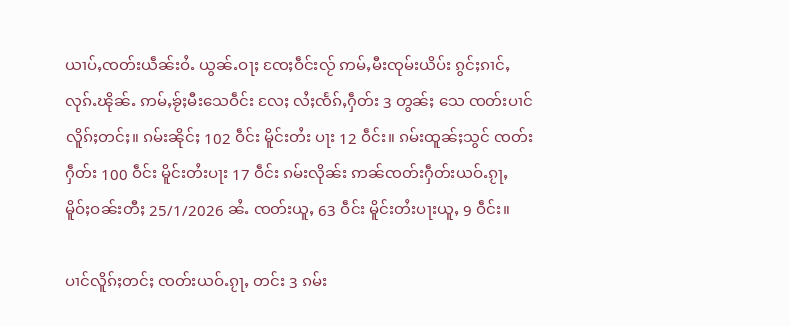ယၢပ်ႇၸတ်းယဵၼ်းဝႆႉ ယွၼ်ႉဝႃႈ ၸႄႈဝဵင်းလႂ် ဢမ်ႇမီးၸုမ်းယိပ်း ၵွင်ႈၵၢင်ႇလုၵ်ႉၽိုၼ်ႉ ဢမ်ႇၶႂ်ႈမီးသေဝဵင်း လႄႈ လႆႈၸႅၵ်ႇႁဵတ်း 3 တွၼ်ႈ သေ ၸတ်းပၢင်လိူၵ်ႈတင်ႈ။ ၵမ်းၼိုင်ႈ 102 ဝဵင်း မိူင်းတႆး ပႃး 12 ဝဵင်း။ ၵမ်းထူၼ်ႈသွင် ၸတ်းႁဵတ်း 100 ဝဵင်း မိူင်းတႆးပႃး 17 ဝဵင်း ၵမ်းလိုၼ်း ဢၼ်ၸတ်းႁဵတ်းယဝ်ႉၵႂႃႇ မိူဝ်ႈဝၼ်းတီႈ 25/1/2026 ၼႆႉ ၸတ်းယူႇ 63 ဝဵင်း မိူင်းတႆးပႃးယူႇ 9 ဝဵင်း။

ပၢင်လိူၵ်ႈတင်ႈ ၸတ်းယဝ်ႉၵႂႃႇ တင်း 3 ၵမ်း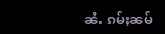ၼႆႉ ၵမ်ႈၼမ်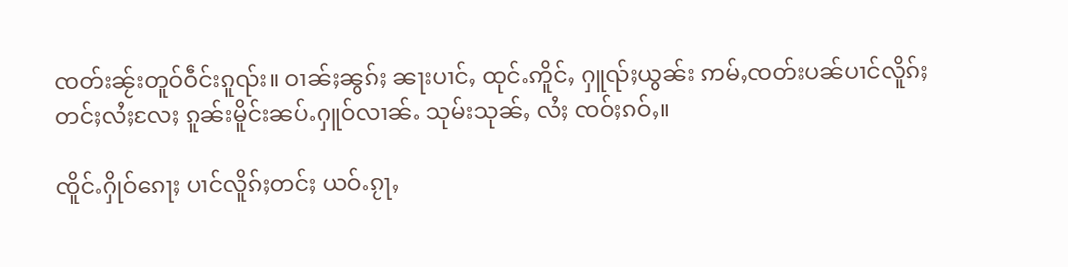ၸတ်းၼႂ်းတူဝ်ဝဵင်းၵူၺ်း။ ဝၢၼ်ႈၼွၵ်ႈ ၼႃးပၢင်ႇ ထုင်ႉဢိူင်ႇ ႁူၺ်ႈယွၼ်း ဢမ်ႇၸတ်းပၼ်ပၢင်လိူၵ်ႈတင်ႈလႆႈလႄႈ ၵူၼ်းမိူင်းၼပ်ႉႁူဝ်လၢၼ်ႉ သုမ်းသုၼ်ႇ လႆႈ ၸဝ်ႈၵဝ်ႇ။

ၸိူင်ႉႁိုဝ်ၵေႃႈ ပၢင်လိူၵ်ႈတင်ႈ ယဝ်ႉၵႂႃႇ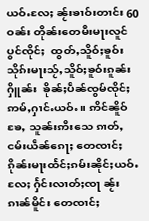ယဝ်ႉလႄႈ ၼႂ်းၶၢဝ်းတၢင်း 60 ဝၼ်း တိုၼ်းတေမီးမႃးလူင်ပွင်ၸိုင်ႈ  ထွတ်ႇသိူဝ်ႈၶူဝ်းသိုၵ်းမႃးသႂ်ႇသိူဝ်ႈၶူဝ်းၵူၼ်းႁိူၼ်း  ၶိုၼ်ႈပဵၼ်ၸွမ်ၸိုင်ႈဢမ်ႇႁၢင်ႉယဝ်ႉ။ ဢိင်ၼိူဝ်ၶႄႇ သူၼ်းဢီးသေ ၵၢတ်ႇငမ်းယဵၼ်ၵေႃႈ တေၸၢင်ႈၵိုၼ်းမႃးထႅင်ႈၵမ်းၼိုင်ႈယဝ်ႉ လႄႈ ႁႅင်းလၢတ်ႈၸႃ ၼႂ်းၵၢၼ်မိူင်း တေၸၢင်ႈ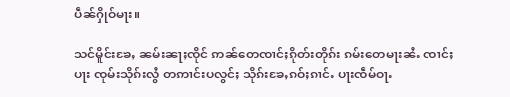ပဵၼ်ႁိုဝ်မႃး။

သင်မိူင်းၶႄႇ ၼမ်းၼႃႈၸိုင် ဢၼ်တေၸၢင်ႈၵိုတ်းတိုၵ်း ၵမ်းတေမႃးၼႆႉ ၸၢင်ႈပႃး ၸုမ်းသိုၵ်းလွႆ တဢၢင်းပလွင်ႈ သိုၵ်းၶႄႇၵဝ်ႈၵၢင်ႉ ပႃးၸဵမ်ဝႃႉ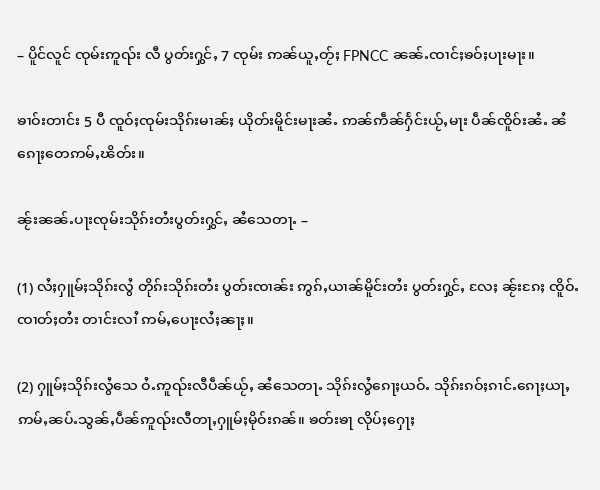– ပိူင်လူင် ၸုမ်းဢူၺ်း လီ ပွတ်းႁွင်ႇ 7 ၸုမ်း ဢၼ်ယူႇတႂ်ႈ FPNCC ၼၼ်ႉၸၢင်ႈၶဝ်ႈပႃးမႃး။

ၶၢဝ်းတၢင်း 5 ပီ ၸူဝ်ႈၸုမ်းသိုၵ်းမၢၼ်ႈ ယိုတ်းမိူင်းမႃးၼႆႉ ဢၼ်ဢဵၼ်ႁႅင်းယႂ်ႇမႃး ပဵၼ်ၸိူဝ်းၼႆႉ ၼႆၵေႃႈတေဢမ်ႇၽိတ်း။

ၼႂ်းၼၼ်ႉပႃးၸုမ်းသိုၵ်းတႆးပွတ်းႁွင်ႇ ၼႆသေတႃႉ –

(1) လႆႈႁူမ်ႈသိုၵ်းလွႆ တိုၵ်းသိုၵ်းတႆး ပွတ်းၸၢၼ်း ဢွၵ်ႇယၢၼ်မိူင်းတႆး ပွတ်းႁွင်ႇ လႄႈ ၼႂ်းၵႄႈ ၸိူဝ်ႉၸၢတ်ႈတႆး တၢင်းလၢႆ ဢမ်ႇပေႃးလႆႈၼႃႈ။

(2) ႁူမ်ႈသိုၵ်းလွႆသေ ဝႆႉဢူၺ်းလီပဵၼ်ယႂ်ႇ ၼႆသေတႃႉ သိုၵ်းလွႆၵေႃႈယဝ်ႉ သိုၵ်းၵဝ်ႈၵၢင်ႉၵေႃႈယႃႇ ဢမ်ႇၼပ်ႉသွၼ်ႇပဵၼ်ဢူၺ်းလီတႃႇႁူမ်ႈမိုဝ်းၵၼ်။ ၶတ်းၶႃ လိုပ်ႈႁေႃႈ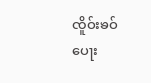ၸိူဝ်းၶဝ် ပေႃး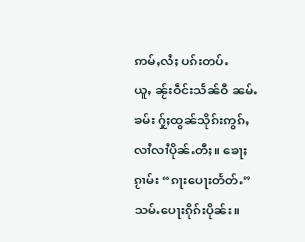ဢမ်ႇလႆႈ ပၵ်းတပ်ႉယူႇ ၼႂ်းဝဵင်းသႅၼ်ဝီ ၼမ်ႉၶမ်း ႁႂ်ႈထွၼ်သိုၵ်းဢွၵ်ႇလၢႆလၢႆပိုၼ်ႉတီႈ။ ၶေႃႈၵႂၢမ်း “ၵႃးပေႃးတႅတ်ႉ”  သမ်ႉပေႃးၵိုၵ်းပိုၼ်း။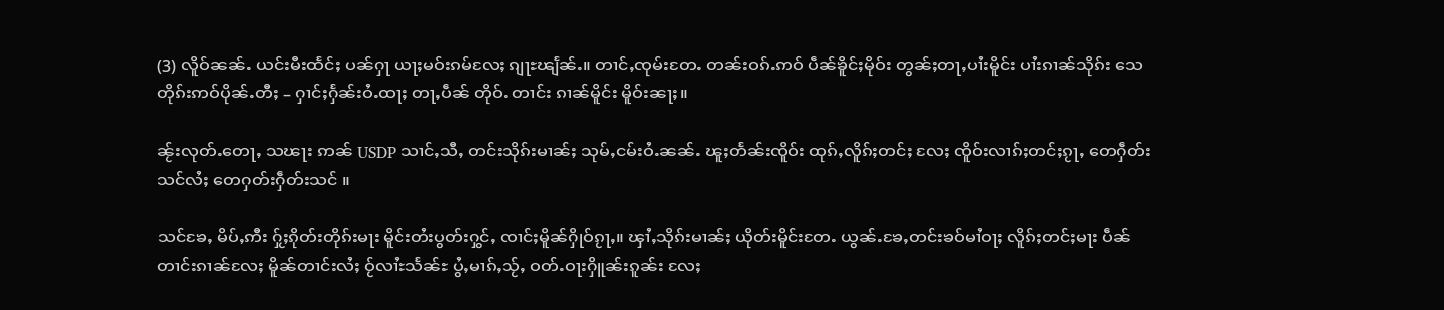(3) လိူဝ်ၼၼ်ႉ ယင်းမီးထႅင်ႈ ပၼ်ႁႃ ယႃႈမဝ်းၵမ်လႄႈ ၵျႃႊၽျႅၼ်ႉ။ တၢင်ႇၸုမ်းတႄႉ တၼ်းဝၵ်ႉဢဝ် ပဵၼ်ၶိူင်ႈမိုဝ်း တွၼ်ႈတႃႇပၢႆးမိူင်း ပၢႆးၵၢၼ်သိုၵ်း သေတိုၵ်းဢဝ်ပိုၼ်ႉတီႈ – ႁၢင်ႈႁႅၼ်းဝႆႉထႃႈ တႃႇပဵၼ် တိုဝ်ႉ တၢင်း ၵၢၼ်မိူင်း မိူဝ်းၼႃႈ။

ၼႂ်းလုတ်ႉတေႃႇ သၽႃး ဢၼ် USDP သၢင်ႇသီႇ တင်းသိုၵ်းမၢၼ်ႈ သုမ်ႇငမ်းဝႆႉၼၼ်ႉ ၽူႈတႅၼ်းၸိူဝ်း ထုၵ်ႇလိူၵ်ႈတင်ႈ လႄႈ ၸိူဝ်းလၢၵ်ႈတင်ႈၵႂႃႇ တေႁဵတ်းသင်လႆႈ တေႁတ်းႁဵတ်းသင် ။

သင်ၶႄႇ မိပ်ႇဢီး ႁႂ်ႈၵိုတ်းတိုၵ်းမႃး မိူင်းတႆးပွတ်းႁွင်ႇ ၸၢင်ႈမိူၼ်ႁိုဝ်ၵႂႃႇ။ ၾၢႆႇသိုၵ်းမၢၼ်ႈ ယိုတ်းမိူင်းတႄႉ ယွၼ်ႉၶႄႇတင်းၶဝ်မၢႆဝႃႈ လိူၵ်ႈတင်ႈမႃး ပဵၼ်တၢင်းၵၢၼ်လႄႈ မိူၼ်တၢင်းလႆႈ ဝႂ်လၢႆႊသႅၼ်ႊ ပွႆႇမၢၵ်ႇသႂ်ႇ ဝတ်ႉဝႃးႁိူၼ်းၵူၼ်း လႄႈ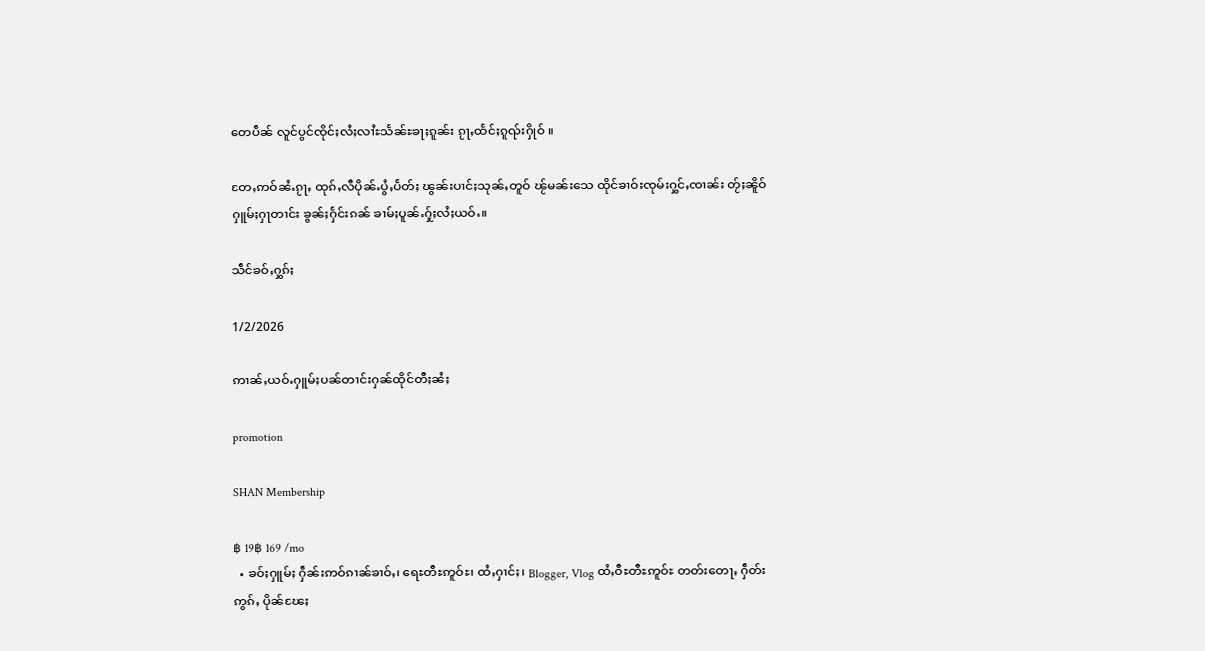တေပဵၼ် လူင်ပွင်ၸိုင်ႈလႆႈလၢႆႊသႅၼ်ႊၶႃႈၵူၼ်း ၵႂႃႇထႅင်ႈၵူၺ်းႁိုဝ် ။

တႄႇဢဝ်ၼႆႉၵႂႃႇ ထုၵ်ႇလီပိုၼ်ႉပွႆႇပႅတ်ႈ ၽွၼ်းပၢင်ႈသုၼ်ႇတူဝ် ၽႂ်မၼ်းသေ ထိုင်ၶၢဝ်းၸုမ်းႁွင်ႇၸၢၼ်း တႂ်ႈၼိူဝ်ႁူမ်ႈႁႃတၢင်း ၶွၼ်ႈႁႅင်းၵၼ် ၶၢမ်ႈပူၼ်ႉႁႂ်ႈလႆႈယဝ်ႉ။

သဵင်ၶဝ်ႇႁွၵ်ႈ

1/2/2026

ဢၢၼ်ႇယဝ်ႉႁူမ်ႈပၼ်တၢင်းႁၼ်ထိုင်တီႈၼႆႈ

promotion

SHAN Membership

฿ 19฿ 169 /mo
  • ၶဝ်ႈႁူမ်ႈ ႁဵၼ်းဢဝ်ၵၢၼ်ၶၢဝ်ႇ၊ ရေႊတီႊဢူဝ်ႊ၊ ထႆႇႁၢင်ႈ၊ Blogger, Vlog ထႆႇဝီႊတီႊဢူဝ်ႊ တတ်းတေႃႇ ႁဵတ်းဢွၵ်ႇ ပိုၼ်ၽႄႈ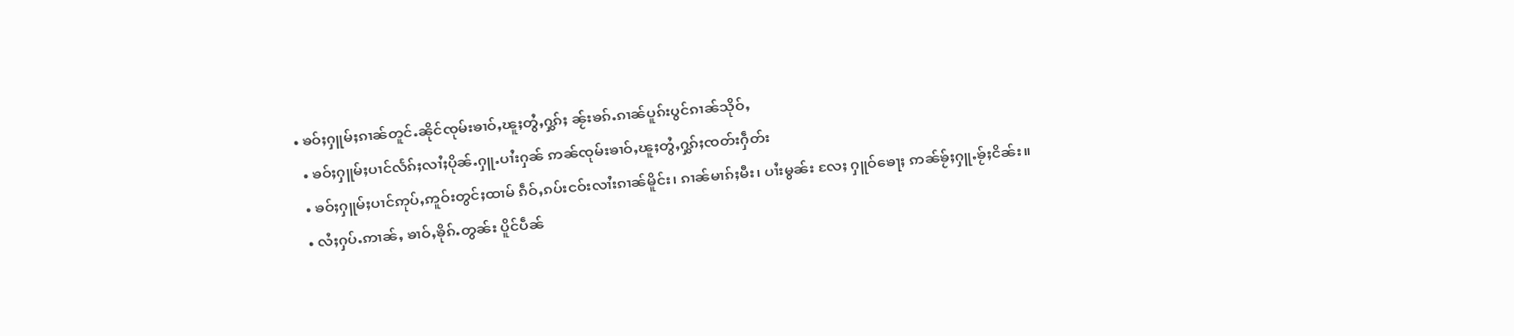• ၶဝ်ႈႁူမ်ႈၵၢၼ်တူင်ႉၼိုင်ၸုမ်းၶၢဝ်ႇၽူႈတွႆႇႁွၵ်ႈ ၼႂ်းၶၵ်ႉၵၢၼ်ပူၵ်းပွင်ၵၢၼ်သိုဝ်ႇ
  • ၶဝ်ႈႁူမ်ႈပၢင်လႅၵ်ႈလၢႆႈပိုၼ်ႉႁူႉပၢႆးႁၼ် ဢၼ်ၸုမ်းၶၢဝ်ႇၽူႈတွႆႇႁွၵ်ႈၸတ်းႁဵတ်း
  • ၶဝ်ႈႁူမ်ႈပၢင်ဢုပ်ႇဢူဝ်းတွင်ႈထၢမ် ၵဵဝ်ႇၵပ်းငဝ်းလၢႆးၵၢၼ်မိူင်း၊ ၵၢၼ်မၢၵ်ႈမီး၊ ပၢႆးမွၼ်း လႄႈ ႁူဝ်ၶေႃႈ ဢၼ်ၶႂ်ႈႁူႉၶႂ်ႈငိၼ်း။
  • လႆႈႁပ်ႉဢၢၼ်ႇ ၶၢဝ်ႇၶိုၵ်ႉတွၼ်း ပိူင်ပဵၼ်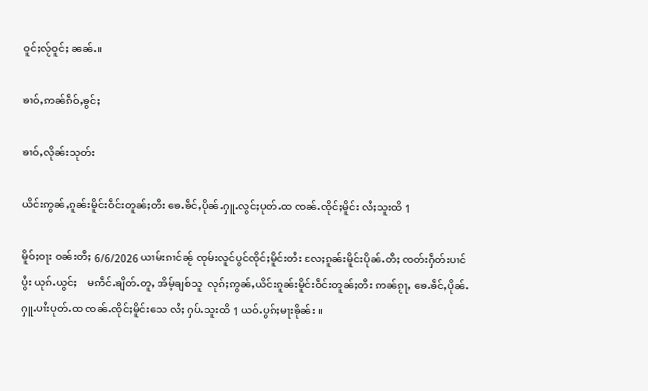ဝူင်ႈလႂ်ဝူင်ႈ ၼၼ်ႉ။

ၶၢဝ်ႇဢၼ်ၵဵဝ်ႇၶွင်ႈ

ၶၢဝ်ႇလိုၼ်းသုတ်း

ယိင်းဢွၼ်ႇၵူၼ်းမိူင်းဝဵင်းတူၼ်ႈတီး ၶေႉၶဵင်ႇပိုၼ်ႉႁူႉလွင်ႈပုတ်ႉထ ၸၼ်ႉၸိုင်ႈမိူင်း လႆႈသူးထိ 1

မိူဝ်ႈဝႃး ဝၼ်းတီႈ 6/6/2026 ယၢမ်းၵၢင်ၼႂ် ၸုမ်းလူင်ပွင်ၸိုင်ႈမိူင်းတႆး လႄႈၵူၼ်းမိူင်းပိုၼ်ႉတီႈ ၸတ်းႁဵတ်းပၢင်ပွႆး ယုၵ်ႉယွင်ႈ    မဢဵင်ႉၶျိတ်ႉတူႇ အိမ့်ချစ်သူ  လုၵ်ႈဢွၼ်ႇယိင်းၵူၼ်းမိူင်းဝဵင်းတူၼ်ႈတီး ဢၼ်ၵႂႃႇ ၶေႉၶဵင်ႇပိုၼ်ႉႁူႉပၢႆးပုတ်ႉထ ၸၼ်ႉၸိုင်ႈမိူင်းသေ လႆႈ ႁပ်ႉသူးထိ 1 ယဝ်ႉပွၵ်ႈမႃးၶိုၼ်း ။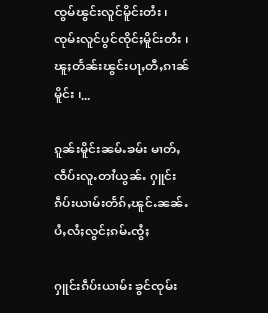ၸွမ်ၽွင်းလူင်မိူင်းတႆး ၊ ၸုမ်းလူင်ပွင်ၸိုင်ႈမိူင်းတႆး ၊ ၽူႈတႅၼ်းၽွင်းပႃႇတီႇၵၢၼ်မိူင်း ၊...

ၵူၼ်းမိူင်းၼမ်ႉၶမ်း မၢတ်ႇၸဵပ်းလူႉတၢႆယွၼ်ႉ ႁူင်းၵဵပ်းယၢမ်းတႅၵ်ႇၽူင်ႉၼၼ်ႉ ပႆႇလႆႈလွင်ႈၵမ်ႉၸွႆႈ

ႁူင်းၵဵပ်းယၢမ်း ၶွင်ၸုမ်း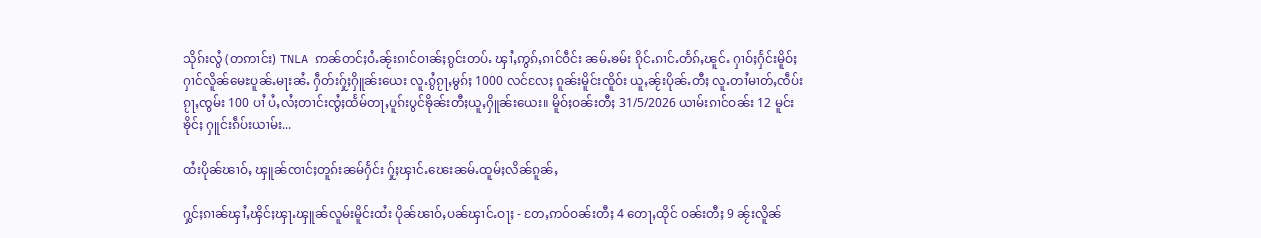သိုၵ်းလွႆ (တဢၢင်း) TNLA ဢၼ်တင်ႈဝႆႉၼႂ်းၵၢင်ဝၢၼ်ႈၵွင်းတပ်ႉ ၾၢႆႇဢွၵ်ႇၵၢင်ဝဵင်း ၼမ်ႉၶမ်း ၵိုင်ႉၵၢင်ႉတႅၵ်ႇၽူင်ႉ ႁၢဝ်ႈႁႅင်းမိူဝ်ႈႁၢင်လိူၼ်မေႊပူၼ်ႉမႃးၼႆႉ ႁဵတ်းႁႂ်ႈႁိူၼ်းယေး လူႉၵွႆၵႂႃႇမွၵ်ႈ 1000 လင်လႄႈ ၵူၼ်းမိူင်းၸိူဝ်း ယူႇၼႂ်းပိုၼ်ႉတီႈ လူႉတၢႆမၢတ်ႇၸဵပ်းၵႂႃႇၸွမ်း 100 ပၢႆ ပႆႇလႆႈတၢင်းၸွႆႈထႅမ်တႃႇပူၵ်းပွင်ၶိုၼ်းတီႈယူႇႁိူၼ်းယေး။ မိူဝ်ႈဝၼ်းတီႈ 31/5/2026 ယၢမ်းၵၢင်ဝၼ်း 12 မူင်းၶိုင်ႈ ႁူင်းၵဵပ်းယၢမ်း...

ထႆးပိုၼ်ၽၢဝ်ႇ ၾူၼ်ၸၢင်ႈတူၵ်းၼမ်ႁႅင်း ႁႂ်ႈၾၢင်ႉၽေးၼမ်ႉထူမ်ႈလိၼ်ၵူၼ်ႇ

ႁွင်ႈၵၢၼ်ၾၢႆႇၾိင်ႈၾႃႉၾူၼ်လူမ်းမိူင်းထႆး ပိုၼ်ၽၢဝ်ႇပၼ်ၾၢင်ႉဝႃႈ - တႄႇဢဝ်ဝၼ်းတီႈ 4 တေႃႇထိုင် ဝၼ်းတီႈ 9 ၼႂ်းလိူၼ်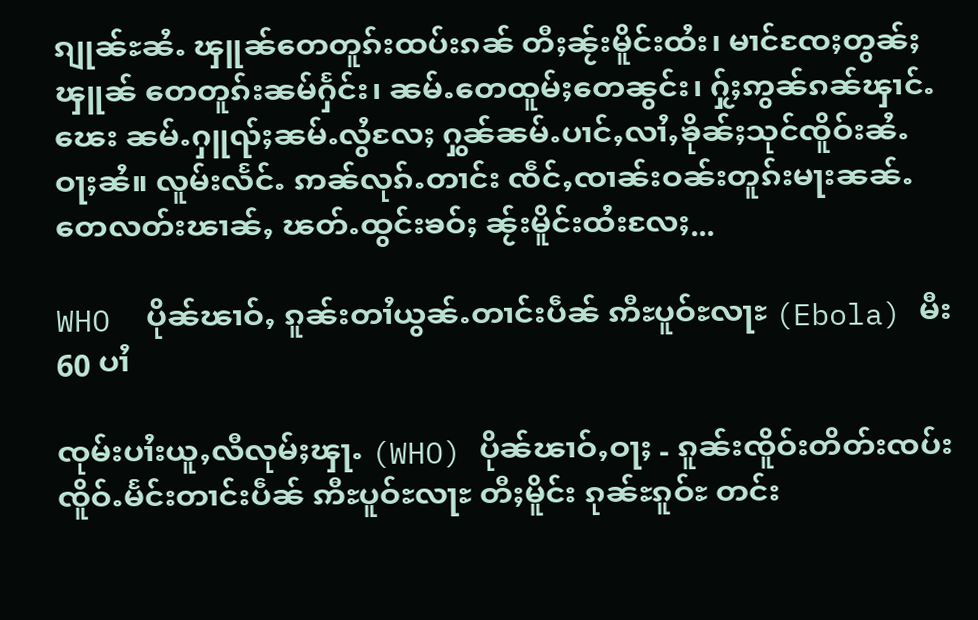ၵျုၼ်ႊၼႆႉ ၾူၼ်တေတူၵ်းထပ်းၵၼ် တီႈၼႂ်းမိူင်းထႆး၊ မၢင်ၸႄႈတွၼ်ႈ ၾူၼ် တေတူၵ်းၼမ်ႁႅင်း၊ ၼမ်ႉတေထူမ်ႈတေၼွင်း၊ ႁႂ်ႈဢွၼ်ၵၼ်ၾၢင်ႉၽေး ၼမ်ႉႁူၺ်ႈၼမ်ႉလွႆလႄႈ ႁွၼ်ၼမ်ႉပၢင်ႇလၢႆႇၶိုၼ်ႈသုင်ၸိူဝ်းၼႆႉ ဝႃႈၼႆ။ လူမ်းလႅင်ႉ ဢၼ်လုၵ်ႉတၢင်း ၸဵင်ႇၸၢၼ်းဝၼ်းတူၵ်းမႃးၼၼ်ႉ တေလတ်းၽၢၼ်ႇ ၽတ်ႉထွင်းၶဝ်ႈ ၼႂ်းမိူင်းထႆးလႄႈ...

WHO  ပိုၼ်ၽၢဝ်ႇ ၵူၼ်းတၢႆယွၼ်ႉတၢင်းပဵၼ် ဢီႊပူဝ်ႊလႃႊ (Ebola) မီး  60 ပၢႆ

ၸုမ်းပၢႆးယူႇလီလုမ်ႈၾႃႉ (WHO) ပိုၼ်ၽၢဝ်ႇဝႃႈ - ၵူၼ်းၸိူဝ်းတိတ်းၸပ်းၸိူဝ်ႉမႅင်းတၢင်းပဵၼ် ဢီႊပူဝ်ႊလႃႊ တီႈမိူင်း ၵုၼ်ႊၵူဝ်ႊ တင်း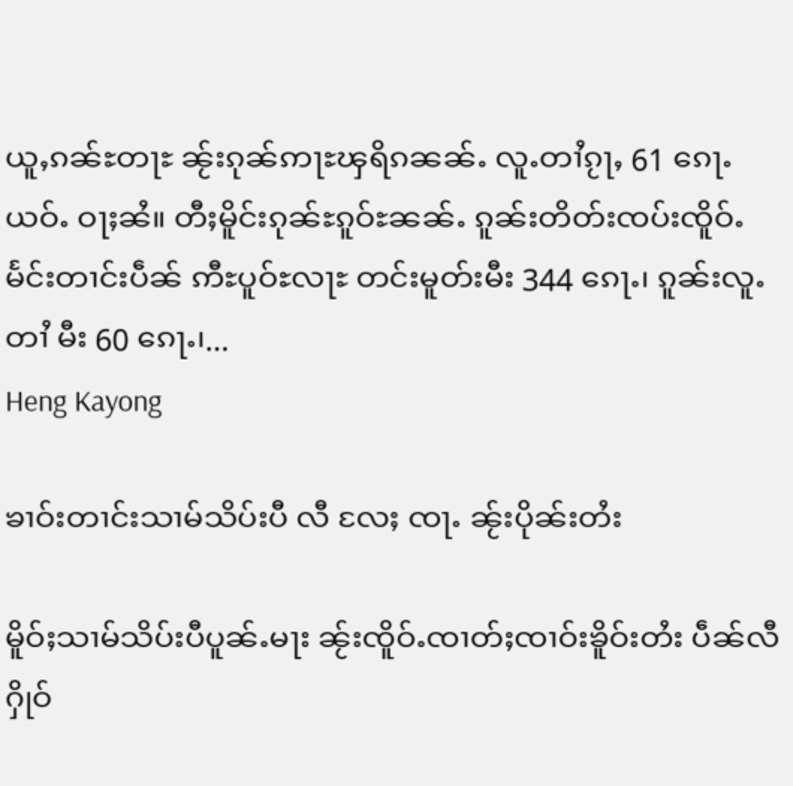ယူႇၵၼ်ႊတႃႊ ၼႂ်းၵုၼ်ဢႃႊၾရိၵၼၼ်ႉ လူႉတၢႆၵႂႃႇ 61 ၵေႃႉယဝ်ႉ ဝႃႈၼႆ။ တီႈမိူင်းၵုၼ်ႊၵူဝ်ႊၼၼ်ႉ ၵူၼ်းတိတ်းၸပ်းၸိူဝ်ႉမႅင်းတၢင်းပဵၼ် ဢီႊပူဝ်ႊလႃႊ တင်းမူတ်းမီး 344 ၵေႃႉ၊ ၵူၼ်းလူႉတၢႆ မီး 60 ၵေႃႉ၊...
Heng Kayong

ၶၢဝ်းတၢင်းသၢမ်သိပ်းပီ လီ လႄႈ ၸႃႉ ၼႂ်းပိုၼ်းတႆး

မိူဝ်ႈသၢမ်သိပ်းပီပူၼ်ႉမႃး ၼႂ်းၸိူဝ်ႉၸၢတ်ႈၸၢဝ်းၶိူဝ်းတႆး ပဵၼ်လီႁိုဝ်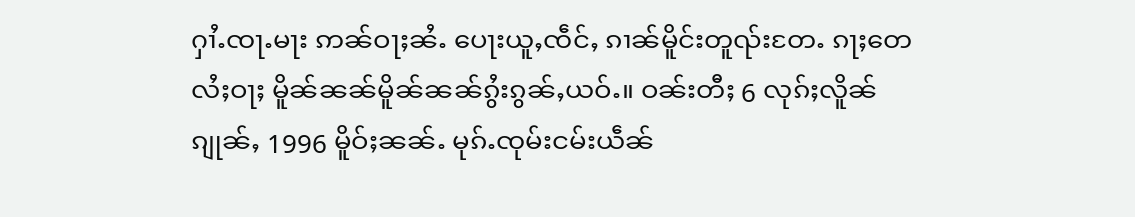ႁၢႆႉၸႃႉမႃး ဢၼ်ဝႃႈၼႆႉ ပေႃးယူႇၸဵင်ႇ ၵၢၼ်မိူင်းတူၺ်းတႄႉ ၵႃႈတေလႆႈဝႃႈ မိူၼ်ၼၼ်မိူၼ်ၼၼ်ၵွႆးၵွၼ်ႇယဝ်ႉ။ ဝၼ်းတီႈ 6 လုၵ်ႈလိူၼ်ၵျုၼ်ႇ 1996 မိူဝ်ႈၼၼ်ႉ မုၵ်ႉၸုမ်းငမ်းယဵၼ်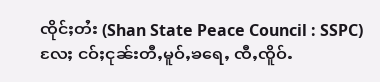ၸိုင်ႈတႆး (Shan State Peace Council : SSPC) လႄႈ ငဝ်ႈငုၼ်းတီႇမူဝ်ႇၶရေႇ ၸီႇၸိူဝ်ႉ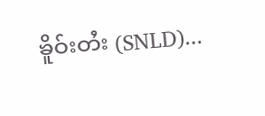ၶိူဝ်းတႆး (SNLD)...